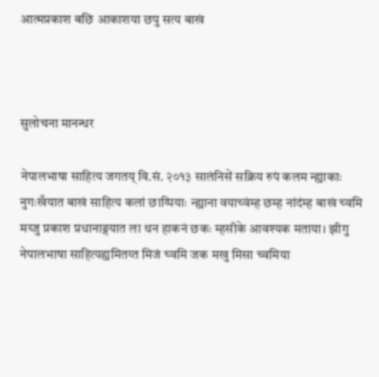आत्मप्रकाश बछि आकाशया छपु सत्य बाखं



सुलोचना मानन्धर

नेपालभाषा साहित्य जगतय् वि.सं. २०१३ सालंनिसें सक्रिय रुपं कलम न्ह्याकाः नुगःखँयात बाखं साहित्य कलां छाय्पियाः न्ह्याना वयाच्वंम्ह छम्ह नांदंम्ह बाखं च्वमि मय्जु प्रकाश प्रधानाङ्गयात ला थन हाकनं छकः म्हसीके आवश्यक मताया। झीगु नेपालभाषा साहित्यह्यमितय्त मिजं च्वमि जक मखु मिसा च्वमिया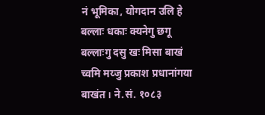नं भूमिका, योगदान उलि हे बल्लाः धकाः क्यनेगु छगू बल्लाःगु दसु खः मिसा बाखं च्वमि मय्जु प्रकाश प्रधानांगया बाखंत। ने.सं. १०८३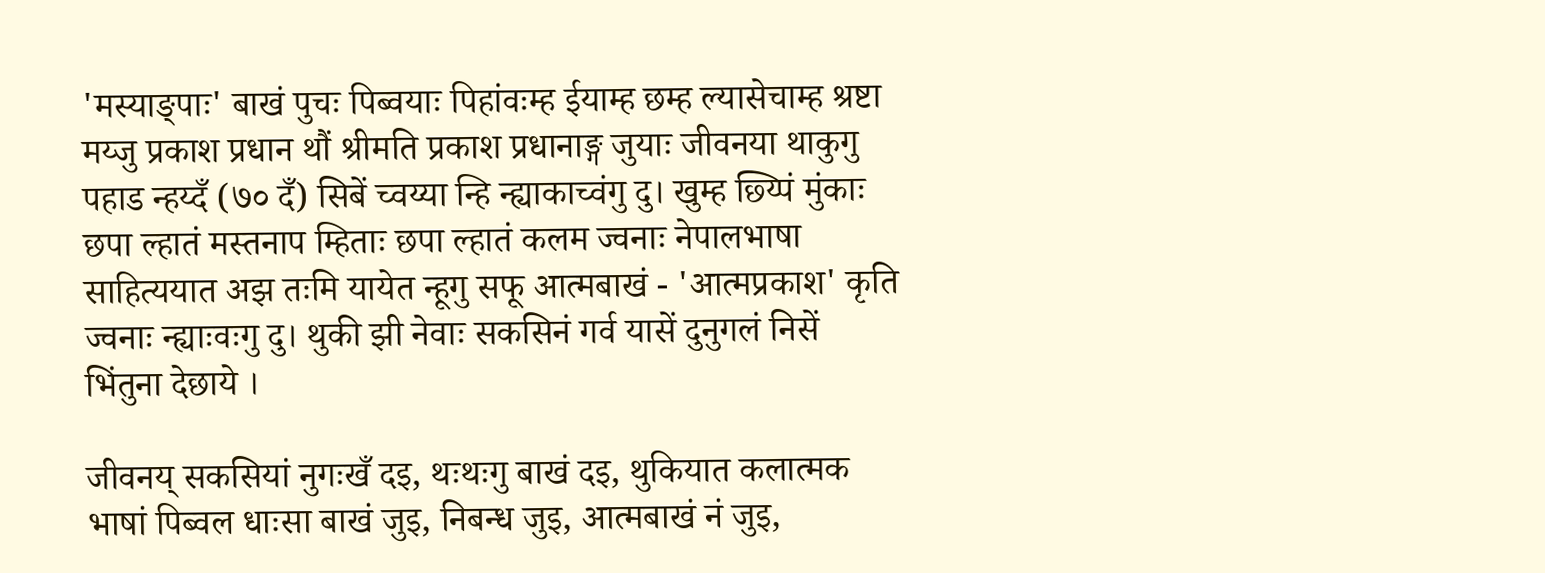'मस्याङ्पाः' बाखं पुचः पिब्वयाः पिहांवःम्ह ईयाम्ह छम्ह ल्यासेचाम्ह श्रष्टा मय्जु प्रकाश प्रधान थौं श्रीमति प्रकाश प्रधानाङ्ग जुयाः जीवनया थाकुगु पहाड न्हय्दँ (७० दँ) सिबें च्वय्या न्हि न्ह्याकाच्वंगु दु। खुम्ह छ्य्पिं मुंकाः छपा ल्हातं मस्तनाप म्हिताः छपा ल्हातं कलम ज्वनाः नेपालभाषा साहित्ययात अझ तःमि यायेत न्हूगु सफू आत्मबाखं - 'आत्मप्रकाश' कृति ज्वनाः न्ह्याःवःगु दु। थुकी झी नेवाः सकसिनं गर्व यासें दुनुगलं निसें भिंतुना देछाये ।

जीवनय् सकसियां नुगःखँ दइ, थःथःगु बाखं दइ, थुकियात कलात्मक भाषां पिब्वल धाःसा बाखं जुइ, निबन्ध जुइ, आत्मबाखं नं जुइ,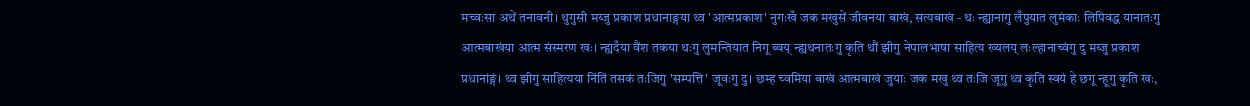मच्वःसा अथें तनावनी। थुगुसी मय्जु प्रकाश प्रधानाङ्गया थ्व 'आत्मप्रकाश' नुगःखँ जक मखुसें जीवनया बाखं, सत्यबाखं - थः न्ह्यानागु लँपुयात लुमंकाः लिपिवद्ध यानातःगु आत्मबाखंया आत्म संस्मरण खः। न्ह्यदँया वैंश तकया थःगु लुमन्तियात निगू ब्वय् न्ह्यथनातःगु कृति थौं झीगु नेपालभाषा साहित्य ख्यलय् लःल्हानाच्वंगु दु मय्जु प्रकाश प्रधानांङ्गं। थ्व झीगु साहित्यया निंतिं तसकं तःजिगु 'सम्पत्ति' जूवःगु दु। छम्ह च्वमिया बाखं आत्मबाखं जुयाः जक मखु थ्व तःजि जूगु थ्व कृति स्वयं हे छगू न्हूगु कृति खः,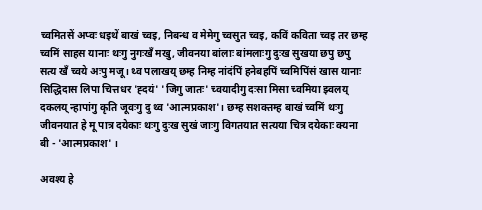च्वमितसें अप्वः धइथें बाखं च्वइ, निबन्ध व मेमेगु च्वसुत च्वइ, कविं कविता च्वइ तर छम्ह च्वमिं साहस यानाः थःगु नुगःखँ मखु, जीवनया बांलाः बांमलाःगु दुःख सुखया छपु छपु सत्य खँ च्वये अःपु मजू। थ्व पलाखय् छम्ह निम्ह नांदंपिं हनेबहपिं च्वमिपिंसं खास यानाः सिद्धिदास लिपा चित्तधर 'ह्दयं' 'जिगु जातः' च्वयादीगु दःसा मिसा च्वमिया झ्वलय् दकलय् न्हापांगु कृति जूवःगु दु थ्व 'आत्मप्रकाश'। छम्ह सशक्तम्ह बाखं च्वमिं थःगु जीवनयात हे मू पात्र दयेकाः थःगु दुःख सुखं जाःगु विगतयात सत्यया चित्र दयेकाः क्यना बी - 'आत्मप्रकाश' ।

अवश्य हे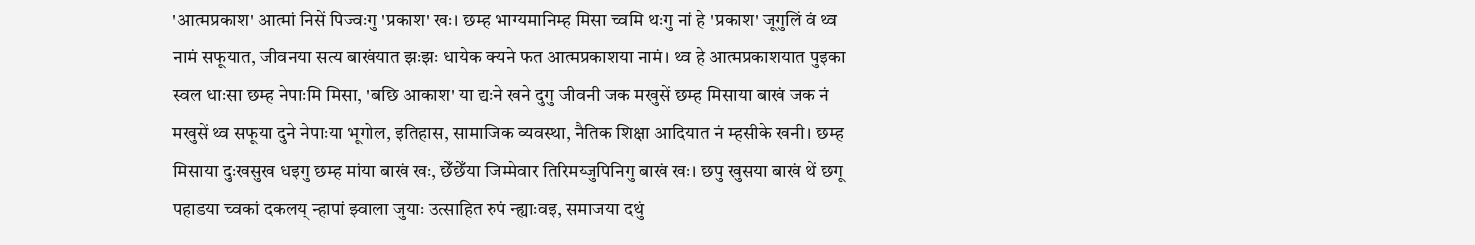'आत्मप्रकाश' आत्मां निसें पिज्वःगु 'प्रकाश' खः। छम्ह भाग्यमानिम्ह मिसा च्वमि थःगु नां हे 'प्रकाश' जूगुलिं वं थ्व नामं सफूयात, जीवनया सत्य बाखंयात झःझः धायेक क्यने फत आत्मप्रकाशया नामं। थ्व हे आत्मप्रकाशयात पुइका स्वल धाःसा छम्ह नेपाःमि मिसा, 'बछि आकाश' या द्यःने खने दुगु जीवनी जक मखुसें छम्ह मिसाया बाखं जक नं मखुसें थ्व सफूया दुने नेपाःया भूगोल, इतिहास, सामाजिक व्यवस्था, नैतिक शिक्षा आदियात नं म्हसीके खनी। छम्ह मिसाया दुःखसुख धइगु छम्ह मांया बाखं खः, छेँछेँया जिम्मेवार तिरिमय्जुपिनिगु बाखं खः। छपु खुसया बाखं थें छगू पहाडया च्वकां दकलय् न्हापां झ्वाला जुयाः उत्साहित रुपं न्ह्याःवइ, समाजया दथुं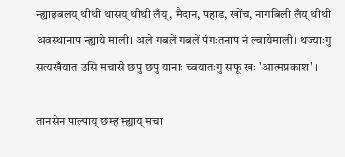न्ह्याइबलय् थीथी थासय् थीथी लँय्, मैदान, पहाड, खोंच, नागबिली लँय् थीथी अवस्थानाप न्ह्याये माली। अले गबलें गबलें पंगःतनाप नं ल्वायेमाली। थज्याःगु सत्यखँयात उसि मचासे छपु छपु यानाः च्वयातःगु सफू खः 'आत्मप्रकाश' ।

तानसेन पाल्पाय् छम्ह म्ह्याय् मचा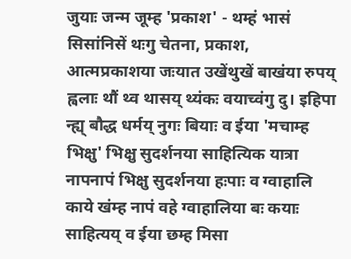जुयाः जन्म जूम्ह 'प्रकाश' - थम्हं भासं सिसांनिसें थःगु चेतना, प्रकाश, आत्मप्रकाशया जःयात उखेंथुखें बाखंया रुपय् ह्वलाः थौं थ्व थासय् थ्यंकः वयाच्वंगु दु। इहिपा न्ह्य् बौद्ध धर्मय् नुगः बियाः व ईया 'मचाम्ह भिक्षु' भिक्षु सुदर्शनया साहित्यिक यात्रा नापनापं भिक्षु सुदर्शनया हःपाः व ग्वाहालि काये खंम्ह नापं वहे ग्वाहालिया बः कयाः साहित्यय् व ईया छम्ह मिसा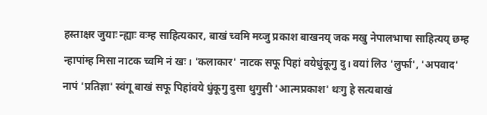हस्ताक्षर जुयाः न्ह्याः वःम्ह साहित्यकार, बाखं च्वमि मय्जु प्रकाश बाखनय् जक मखु नेपालभाषा साहित्यय् छम्ह न्हापांम्ह मिसा नाटक च्वमि नं खः। 'कलाकार' नाटक सफू पिहां वयेधुंकूगु दु। वयां लिउ 'लुर्फा', 'अपवाद' नापं 'प्रतिज्ञा' स्वंगू बाखं सफू पिहांवये धुंकूगु दुसा थुगुसी 'आत्मप्रकाश' थःगु हे सत्यबाखं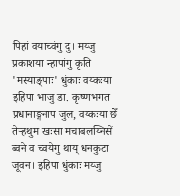पिहां वयाच्वंगु दु। मय्जु प्रकाशया न्हापांगु कृति 'मस्याङ्पाः' धुंकाः वय्कःया इहिपा भाजु डा. कृष्णभगत प्रधानाङ्गनाप जुल, वय्कःया छेँ तेर्‍हथुम खःसा मचाबलय्निसें ब्वने व च्वयेगु थाय् धनकुटा जूवन। इहिपा धुंकाः मय्जु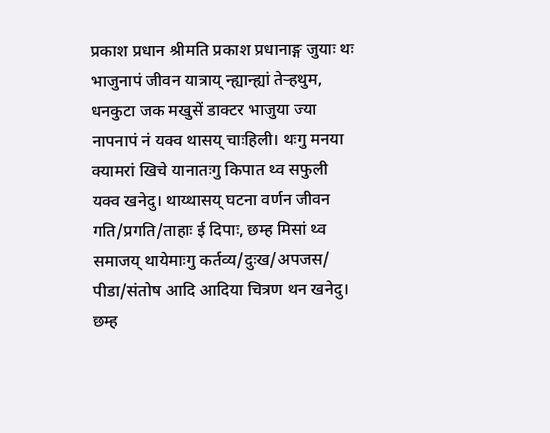प्रकाश प्रधान श्रीमति प्रकाश प्रधानाङ्ग जुयाः थः भाजुनापं जीवन यात्राय् न्ह्यान्ह्यां तेर्‍हथुम, धनकुटा जक मखुसें डाक्टर भाजुया ज्या नापनापं नं यक्व थासय् चाःहिली। थःगु मनया क्यामरां खिचे यानातःगु किपात थ्व सफुली यक्व खनेदु। थाय्थासय् घटना वर्णन जीवन गति/प्रगति/ताहाः ई दिपाः, छम्ह मिसां थ्व समाजय् थायेमाःगु कर्तव्य/दुःख/अपजस/ पीडा/संतोष आदि आदिया चित्रण थन खनेदु। छम्ह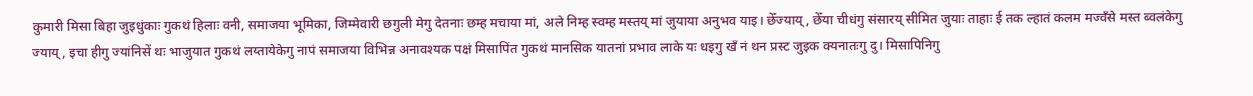कुमारी मिसा बिहा जुइधुंकाः गुकथं हिलाः वनी, समाजया भूमिका, जिम्मेवारी छगुली मेगु देतनाः छम्ह मचाया मां, अले निम्ह स्वम्ह मस्तय् मां जुयाया अनुभव याइ। छेँज्याय्, छेँया चीधंगु संसारय् सीमित जुयाः ताहाः ई तक ल्हातं कलम मज्वँसे मस्त ब्वलंकेगु ज्याय्, इचा हीगु ज्यांनिसें थः भाजुयात गुकथं लय्तायेकेगु नापं समाजया विभिन्न अनावश्यक पक्षं मिसापिंत गुकथं मानसिक यातनां प्रभाव लाके यः धइगु खँ नं थन प्रस्ट जुइक क्यनातःगु दु। मिसापिनिगु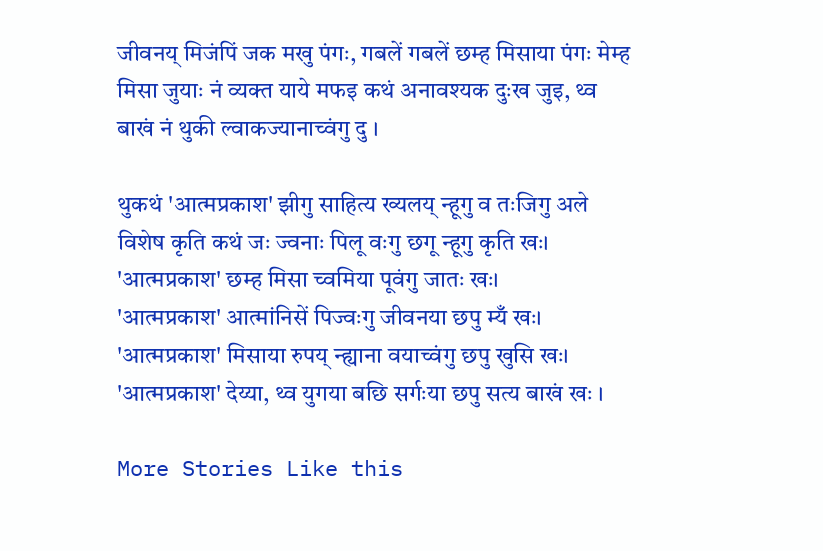जीवनय् मिजंपिं जक मखु पंगः, गबलें गबलें छम्ह मिसाया पंगः मेम्ह मिसा जुयाः नं व्यक्त याये मफइ कथं अनावश्यक दुःख जुइ, थ्व बाखं नं थुकी ल्वाकज्यानाच्वंगु दु ।

थुकथं 'आत्मप्रकाश' झीगु साहित्य ख्यलय् न्हूगु व तःजिगु अले विशेष कृति कथं जः ज्वनाः पिलू वःगु छगू न्हूगु कृति खः। 'आत्मप्रकाश' छम्ह मिसा च्वमिया पूवंगु जातः खः।
'आत्मप्रकाश' आत्मांनिसें पिज्वःगु जीवनया छपु म्यँ खः।
'आत्मप्रकाश' मिसाया रुपय् न्ह्याना वयाच्वंगु छपु खुसि खः।
'आत्मप्रकाश' देय्या, थ्व युगया बछि सर्गःया छपु सत्य बाखं खः ।

More Stories Like this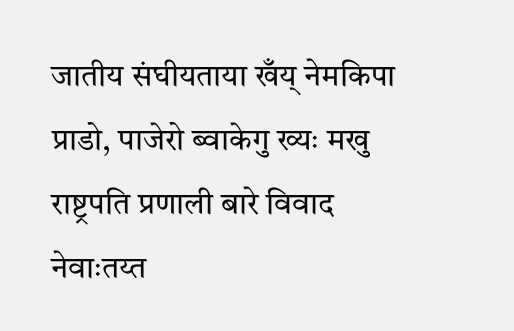जातीय संघीयताया खँय् नेमकिपा
प्राडो, पाजेरो ब्वाकेगु ख्यः मखु
राष्ट्रपति प्रणाली बारे विवाद
नेवाःतय्त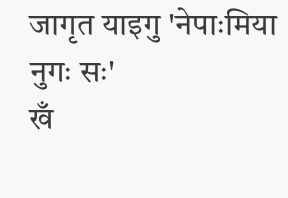जागृत याइगु 'नेपाःमिया नुगः सः'
खँ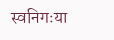स्वनिगःया